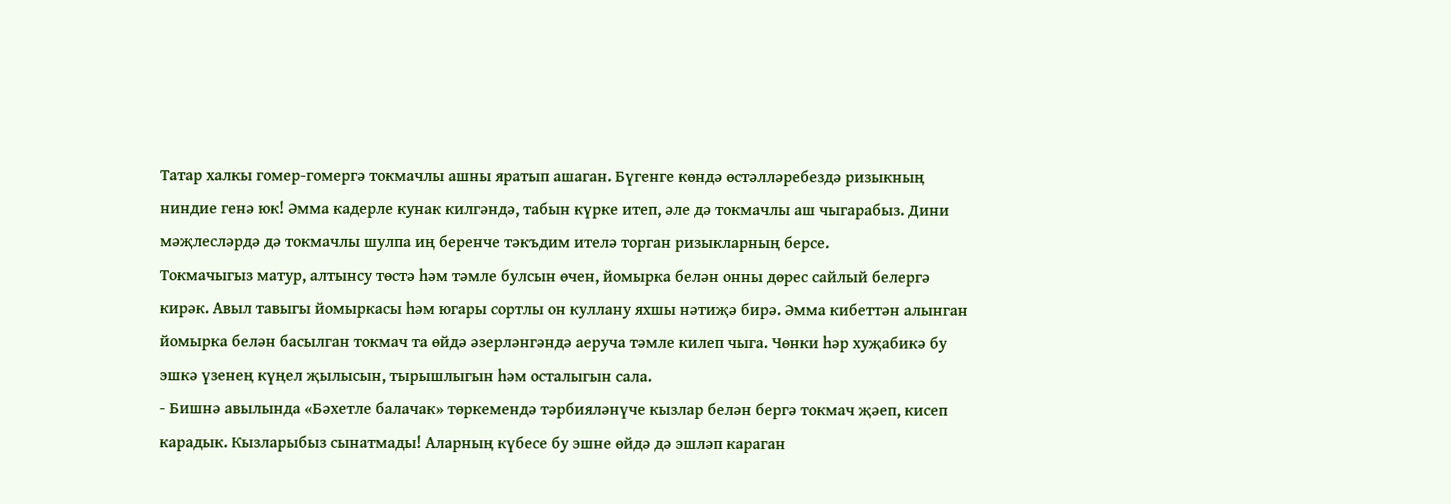Татар халкы гомер-гомергә токмачлы ашны яратып ашаган. Бүгенге көндә өстәлләребездә ризыкның ниндие генә юк! Әмма кадерле кунак килгәндә, табын күрке итеп, әле дә токмачлы аш чыгарабыз. Дини мәҗлесләрдә дә токмачлы шулпа иң беренче тәкъдим ителә торган ризыкларның берсе.
Токмачыгыз матур, алтынсу төстә һәм тәмле булсын өчен, йомырка белән онны дөрес сайлый белергә кирәк. Авыл тавыгы йомыркасы һәм югары сортлы он куллану яхшы нәтиҗә бирә. Әмма кибеттән алынган йомырка белән басылган токмач та өйдә әзерләнгәндә аеруча тәмле килеп чыга. Чөнки һәр хуҗабикә бу эшкә үзенең күңел җылысын, тырышлыгын һәм осталыгын сала.
- Бишнә авылында «Бәхетле балачак» төркемендә тәрбияләнүче кызлар белән бергә токмач җәеп, кисеп карадык. Кызларыбыз сынатмады! Аларның күбесе бу эшне өйдә дә эшләп караган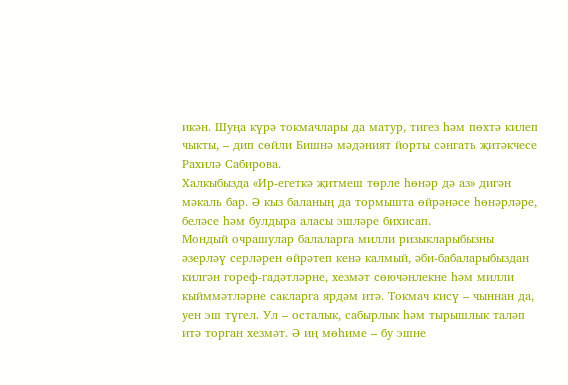икән. Шуңа күрә токмачлары да матур, тигез һәм пөхтә килеп чыкты, – дип сөйли Бишнә мәдәният йорты сәнгать җитәкчесе Рахилә Сабирова.
Халкыбызда «Ир-егеткә җитмеш төрле һөнәр дә аз» дигән мәкаль бар. Ә кыз баланың да тормышта өйрәнәсе һөнәрләре, беләсе һәм булдыра аласы эшләре бихисап.
Мондый очрашулар балаларга милли ризыкларыбызны әзерләү серләрен өйрәтеп кенә калмый, әби-бабаларыбыздан килгән гореф-гадәтләрне, хезмәт сөючәнлекне һәм милли кыйммәтләрне сакларга ярдәм итә. Токмач кисү – чыннан да, уен эш түгел. Ул – осталык, сабырлык һәм тырышлык таләп итә торган хезмәт. Ә иң мөһиме – бу эшне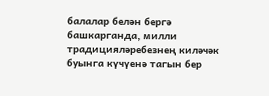балалар белән бергә башкарганда, милли традицияләребезнең киләчәк буынга күчүенә тагын бер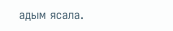адым ясала.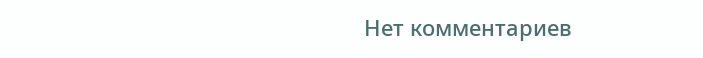Нет комментариев